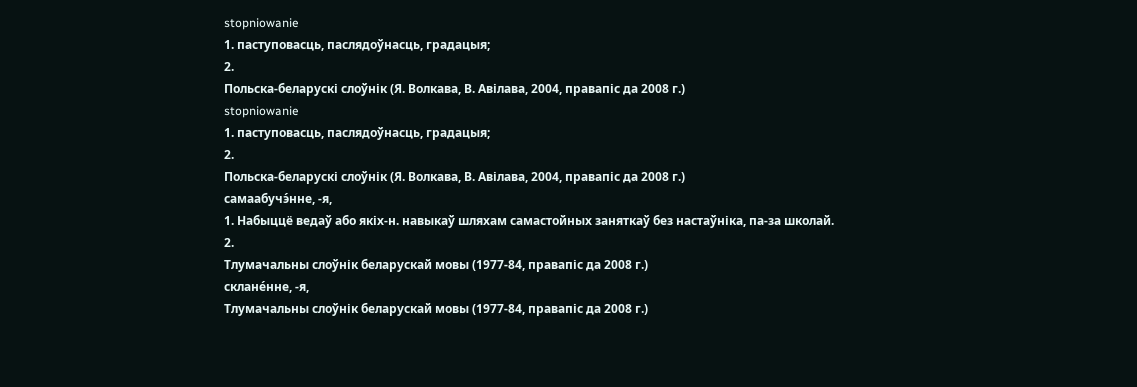stopniowanie
1. паступовасць, паслядоўнасць, градацыя;
2.
Польска-беларускі слоўнік (Я. Волкава, В. Авілава, 2004, правапіс да 2008 г.)
stopniowanie
1. паступовасць, паслядоўнасць, градацыя;
2.
Польска-беларускі слоўнік (Я. Волкава, В. Авілава, 2004, правапіс да 2008 г.)
самаабучэ́нне, ‑я,
1. Набыццё ведаў або якіх‑н. навыкаў шляхам самастойных заняткаў без настаўніка, па-за школай.
2.
Тлумачальны слоўнік беларускай мовы (1977-84, правапіс да 2008 г.)
склане́нне, ‑я,
Тлумачальны слоўнік беларускай мовы (1977-84, правапіс да 2008 г.)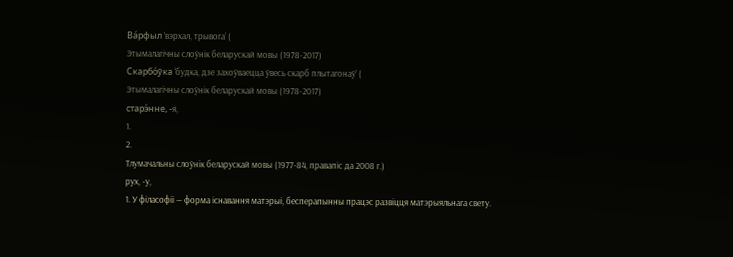Ва́рфыл ’вэрхал, трывога’ (
Этымалагічны слоўнік беларускай мовы (1978-2017)
Скарбо́ўка ‘будка, дзе захоўваецца ўвесь скарб плытагонаў’ (
Этымалагічны слоўнік беларускай мовы (1978-2017)
старэ́нне, ‑я,
1.
2.
Тлумачальны слоўнік беларускай мовы (1977-84, правапіс да 2008 г.)
рух, -у,
1. У філасофіі — форма існавання матэрыі, бесперапынны працэс развіцця матэрыяльнага свету.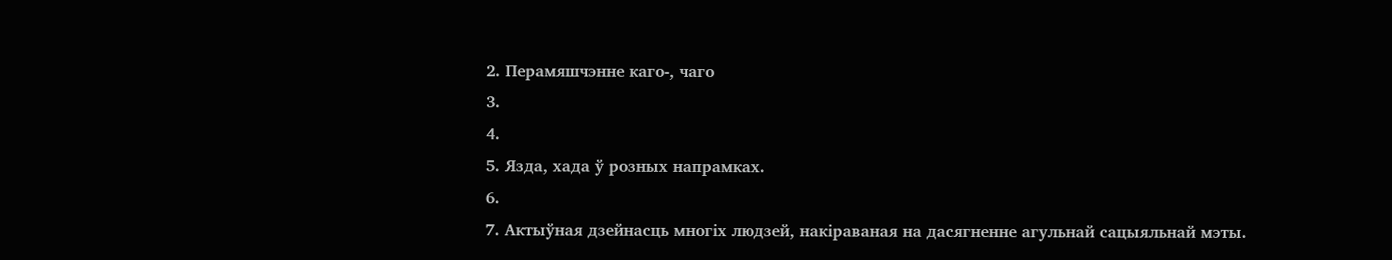2. Перамяшчэнне каго-, чаго
3.
4.
5. Язда, хада ў розных напрамках.
6.
7. Актыўная дзейнасць многіх людзей, накіраваная на дасягненне агульнай сацыяльнай мэты.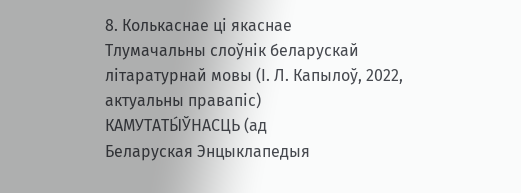8. Колькаснае ці якаснае
Тлумачальны слоўнік беларускай літаратурнай мовы (І. Л. Капылоў, 2022, актуальны правапіс)
КАМУТАТЫ́ЎНАСЦЬ (ад
Беларуская Энцыклапедыя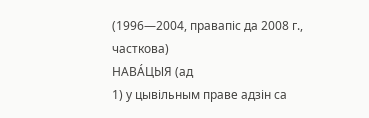(1996—2004, правапіс да 2008 г., часткова)
НАВА́ЦЫЯ (ад
1) у цывільным праве адзін са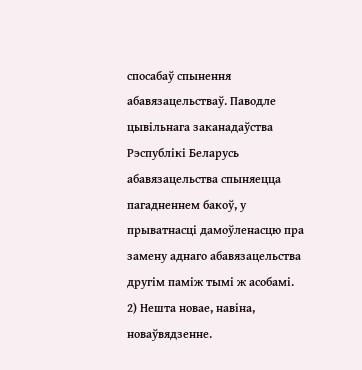спосабаў спынення абавязацельстваў. Паводле цывільнага заканадаўства Рэспублікі Беларусь абавязацельства спыняецца пагадненнем бакоў, у прыватнасці дамоўленасцю пра замену аднаго абавязацельства другім паміж тымі ж асобамі.
2) Нешта новае, навіна, новаўвядзенне.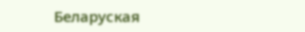Беларуская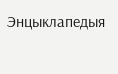Энцыклапедыя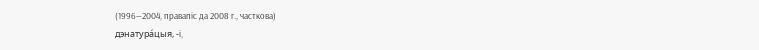(1996—2004, правапіс да 2008 г., часткова)
дэнатура́цыя, ‑і,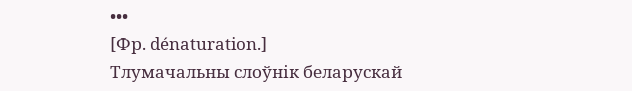•••
[Фр. dénaturation.]
Тлумачальны слоўнік беларускай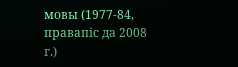мовы (1977-84, правапіс да 2008 г.)